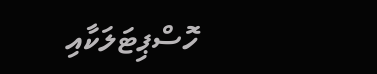ހޮސްޕިޓަލަކާއި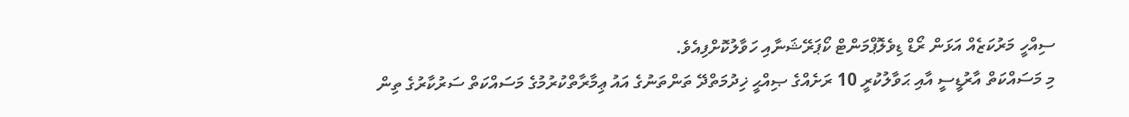ސިއްހީ މަރުކަޒެއް އަޅަން ރޯޑް ޑިވެލޮޕްމަންޓް ކޯޕަރޭޝަނާއި ހަވާލުކޮށްފިއެވެ.
މި މަސައްކަތް އާރުޑީސީ އާއި ޙަވާލުކުރީ 10 ރަށެއްގެ ޞިއްޙީ ޚިދުމަތްދޭ ތަންތަނުގެ އައު ޢިމާރާތްކުރުމުގެ މަސައްކަތް ސަރުކާރުގެ ތިން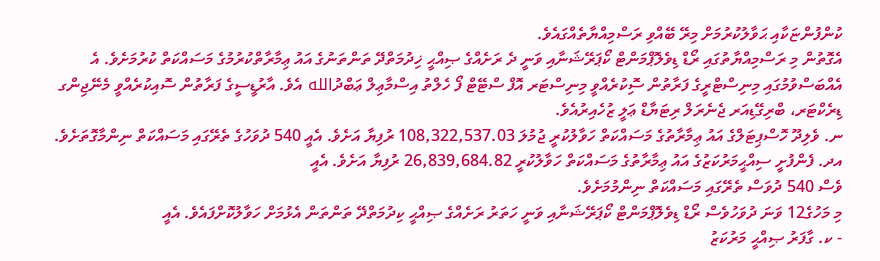ކުންފުންޏަކާއި ޙަވާލުކުރުމަށް މިރޭ ބޭއްވި ރަސްމިއްޔާތެއްގައެވެ.
އެގޮތުން މި ރަސްމިއްޔާތުގައި ރޯޑް ޑިވެލޮޕްމަންޓް ކޯޕަރޭޝަނާއި ވަނީ ދެ ރަށެއްގެ ޞިއްޙީ ޚިދުމަތްދޭ ތަންތަނުގެ އައު ޢިމާރާތްކުރުމުގެ މަސައްކަތް ކުރުމަށެވެ. އެ އެއްބަސްވުމުގައި މިނިސްޓްރީގެ ފަރާތުން ސޮިކުރެއްވީ މިނިސްޓަރ އޮފް ސްޓޭޓް ފޯ ހެލްތު އިސްމާޢިލް ޢަބްދުالله އެވެ. އާރުޑީސީގެ ފަރާތުން ސޮއިކުރެއްވީ މެނޭޖިންގ ޑިރެކްޓަރ، ބްރިގޭޑިއަރ ޖެނެރަލް ރިޓަޔާޑް ޢަލީ ޒުހެއިރުއެވެ.
ނ. ވެލިދޫ ހޮސްޕިޓަލްގެ އައު ޢިމާރާތުގެ މަސައްކަތް ހަވާލުކުރީ ޖުމުލަ 108,322,537.03 ރުފިޔާ އަށެވެ. އެއީ 540 ދުވަހުގެ ތެރޭގައި މަސައްކަތް ނިންމާގޮތަށެވެ.
އދ. ފެންފުށީ ސިއްޙީމަރުކަޒުގެ އައު ޢިމާރާތުގެ މަސައްކަތް ހަވާލުކުރީ 26,839,684.82 ރުފިޔާ އަށެވެ. އެއީ
ވެސް 540 ދުވަސް ތެރޭގައި މަސައްކަތް ނިންމުމަށެވެ.
މި މަހުގެ12 ވަނަ ދުވަހުވެސް ރޯޑް ޑިވެލޮޕްމަންޓް ކޯޕަރޭޝަނާއި ވަނީ ހަތަރު ރަށެއްގެ ޞިއްޙީ ކިދުމަތްދޭ ތަންތަން އެޅުމަށް ހަވާލުކޮށްފައެވެ. އެއީ
- ކ. ގާފަރު ޞިއްޙީ މަރުކަޒު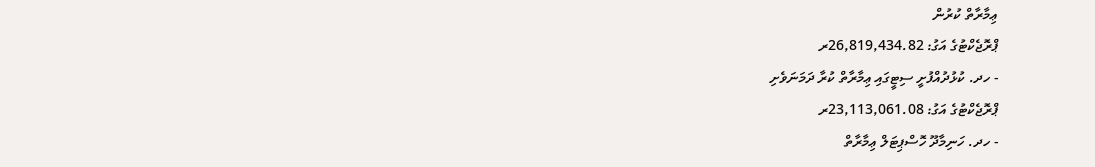ޢިމާރާތް ކުރުން
ޕްރޮޖެކްޓުގެ އަގު: 26,819,434.82ރ
- ހދ. ކުޅުދުއްފުށީ ސިޓީގައި ޢިމާރާތް ކުރާ ދަމަނަވެށި
ޕްރޮޖެކްޓުގެ އަގު: 23,113,061.08ރ
- ހދ. ހަނިމާދޫ ހޮސްޕިޓަލް ޢިމާރާތް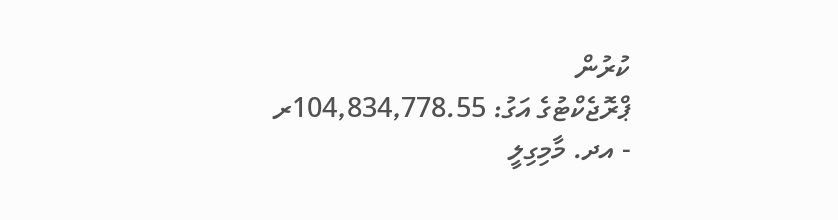ކުރުން
ޕްރޮޖެކްޓުގެ އަގު: 104,834,778.55ރ
- އދ. މާމިގިލީ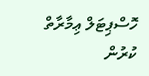ހޮސްޕިޓަލް ޢިމާރާތް ކުރުން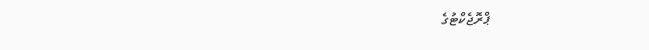ޕްރޮޖެކްޓުގެ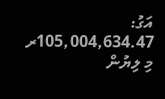އަގު: 105,004,634.47ރ
މި ލިޔުން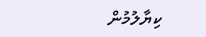ކިޔާލުމުން